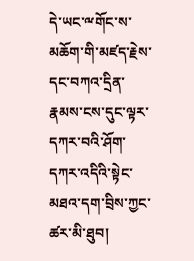དེ་ཡང་ྋགོང་ས་མཆོག་གི་མཛད་རྗེས་དང་བཀའ་དྲིན་རྣམས་ངས་དུང་ལྟར་དཀར་བའི་ཤོག་དཀར་འདིའི་སྟེང་མཐའ་དག་བྲིས་ཀྱང་ཚར་མི་ཐུབ།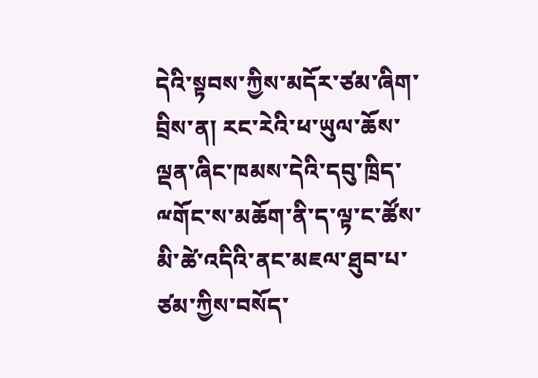དེའི་སྟབས་ཀྱིས་མདོར་ཙམ་ཞིག་བྲིས་ན། རང་རེའི་ཕ་ཡུལ་ཆོས་ལྡན་ཞིང་ཁམས་དེའི་དབུ་ཁྲིད་ྋགོང་ས་མཆོག་ནི་ད་ལྟ་ང་ཚོས་མི་ཚེ་འདིའི་ནང་མཇལ་ཐུབ་པ་ཙམ་ཀྱིས་བསོད་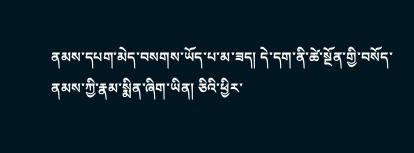ནམས་དཔག་མེད་བསགས་ཡོད་པ་མ་ཟད། དེ་དག་ནི་ཚེ་སྔོན་གྱི་བསོད་ནམས་ཀྱི་རྣམ་སྨིན་ཞིག་ཡིན། ཅིའི་ཕྱིར་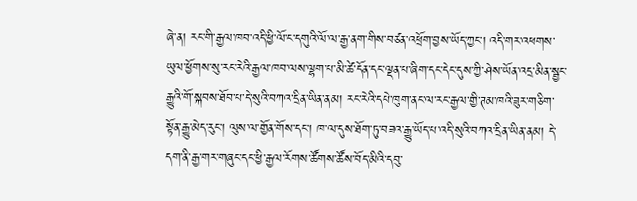ཞེ་ན། རང་གི་རྒྱལ་ཁབ་འདི་ཕྱི་ལོ་ང་དགུའི་ལོ་ལ་རྒྱ་ནག་གིས་བཙན་འཕྲོག་བྱས་ཡོད་ཀྱང་། འདི་གར་འཕགས་ཡུལ་ཕྱོགས་སུ་རང་རེའི་རྒྱལ་ཁབ་ལས་ལྷག་པ་མི་ཚེ་དོན་དང་ལྡན་པ་ཞིག་དང་དེང་དུས་ཀྱི་ཤེས་ཡོན་འདྲ་མིན་སྦྱང་རྒྱུའི་གོ་སྐབས་ཐོབ་པ་དེ་སུའི་བཀའ་དྲིན་ཡིན་ནམ། རང་རེའི་དཔེ་ཁུག་ནང་ལ་རང་རྒྱལ་གྱི་ཊམ་ཁའི་ཟུར་གཅིག་སྟོན་རྒྱུ་མེད་རུང་། ལུས་ལ་གྱོན་གོས་དང་། ཁ་ལ་དུས་ཐོག་ཏུ་བཟའ་རྒྱུ་ཡོད་པ་འདི་སུའི་བཀའ་དྲིན་ཡིན་ནམ། དེ་དག་ནི་རྒྱ་གར་གཞུང་དང་ཕྱི་རྒྱལ་རོགས་ཚོགས་ཚོས་བོད་མིའི་དབུ་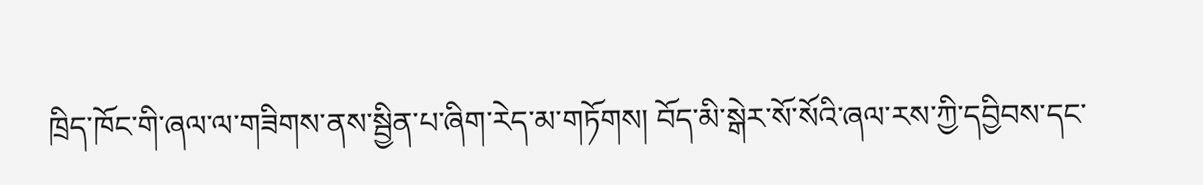ཁྲིད་ཁོང་གི་ཞལ་ལ་གཟིགས་ནས་སྦྱིན་པ་ཞིག་རེད་མ་གཏོགས། བོད་མི་སྒེར་སོ་སོའི་ཞལ་རས་ཀྱི་དབྱིབས་དང་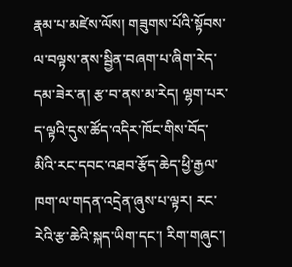རྣམ་པ་མཛེས་ལོས། གཟུགས་པོའི་སྟོབས་ལ་བལྟས་ནས་སྦྱིན་བཞག་པ་ཞིག་རེད་དམ་ཟེར་ན། རྩ་བ་ནས་མ་རེད། ལྷག་པར་ད་ལྟའི་དུས་ཚོད་འདིར་ཁོང་གིས་བོད་མིའི་རང་དབང་འཐབ་རྩོད་ཆེད་ཕྱི་རྒྱལ་ཁག་ལ་གདན་འདྲེན་ཞུས་པ་ལྟར། རང་རེའི་རྩ་ཆེའི་སྐད་ཡིག་དང་། རིག་གཞུང་།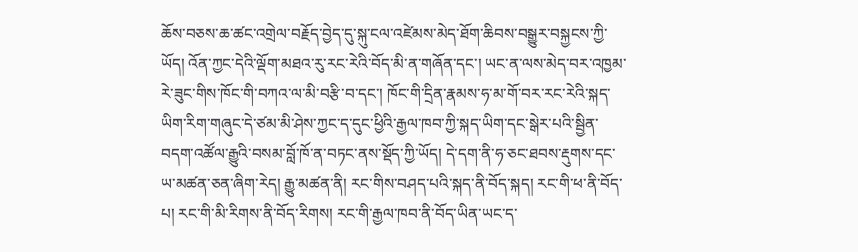ཆོས་བཅས་ཆ་ཚང་འགྲེལ་བརྗོད་བྱེད་དུ་སྐུ་ངལ་འཛེམས་མེད་ཐོག་ཆིབས་བསྒྱུར་བསྐྱངས་ཀྱི་ཡོད། འོན་ཀྱང་དེའི་ལྡོག་མཐའ་རུ་རང་རེའི་བོད་མི་ན་གཞོན་དང་། ཡང་ན་ལས་མེད་བར་འཁྱམ་རེ་ཟུང་གིས་ཁོང་གི་བཀའ་ལ་མི་བརྩི་བ་དང་། ཁོང་གི་དྲིན་རྣམས་ཧ་མ་གོ་བར་རང་རེའི་སྐད་ཡིག་རིག་གཞུང་དེ་ཙམ་མི་ཤེས་ཀྱང་ད་དུང་ཕྱིའི་རྒྱལ་ཁབ་ཀྱི་སྐད་ཡིག་དང་སྒེར་པའི་སྦྱིན་བདག་འཚོལ་རྒྱུའི་བསམ་བློ་ཁོ་ན་བཏང་ནས་སྡོད་ཀྱི་ཡོད། དེ་དག་ནི་ཧ་ཅང་ཐབས་རྡུགས་དང་ཡ་མཚན་ཅན་ཞིག་རེད། རྒྱུ་མཚན་ནི། རང་གིས་བཤད་པའི་སྐད་ནི་བོད་སྐད། རང་གི་ཕ་ནི་བོད་པ། རང་གི་མི་རིགས་ནི་བོད་རིགས། རང་གི་རྒྱལ་ཁབ་ནི་བོད་ཡིན་ཡང་ད་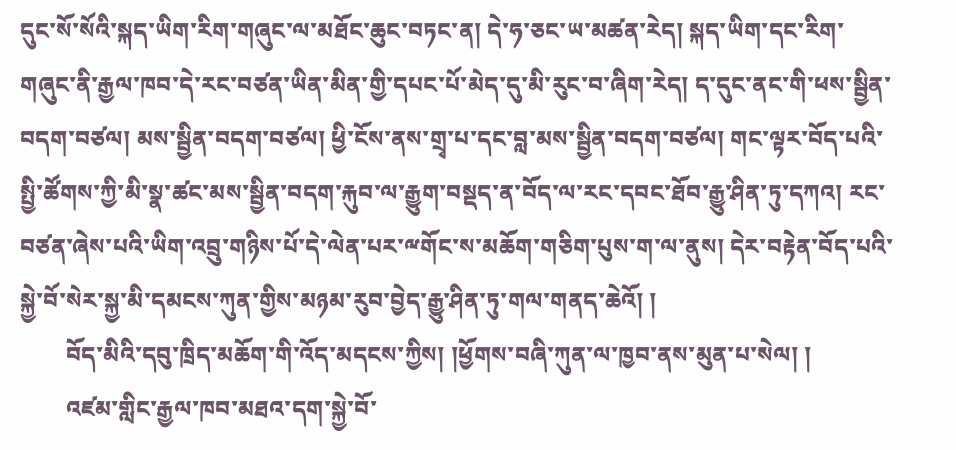དུང་སོ་སོའི་སྐད་ཡིག་རིག་གཞུང་ལ་མཐོང་ཆུང་བཏང་ན། དེ་ཧ་ཅང་ཡ་མཚན་རེད། སྐད་ཡིག་དང་རིག་གཞུང་ནི་རྒྱལ་ཁབ་དེ་རང་བཙན་ཡིན་མིན་གྱི་དཔང་པོ་མེད་དུ་མི་རུང་བ་ཞིག་རེད། ད་དུང་ནང་གི་ཕས་སྦྱིན་བདག་བཙལ། མས་སྦྱིན་བདག་བཙལ། ཕྱི་ངོས་ནས་གྲྭ་པ་དང་བླ་མས་སྦྱིན་བདག་བཙལ། གང་ལྟར་བོད་པའི་སྤྱི་ཚོགས་ཀྱི་མི་སྣ་ཚང་མས་སྦྱིན་བདག་རྐུབ་ལ་རྒྱུག་བསྡད་ན་བོད་ལ་རང་དབང་ཐོབ་རྒྱུ་ཤིན་ཏུ་དཀའ། རང་བཙན་ཞེས་པའི་ཡིག་འབྲུ་གཉིས་པོ་དེ་ལེན་པར་ྋགོང་ས་མཆོག་གཅིག་པུས་ག་ལ་ནུས། དེར་བརྟེན་བོད་པའི་སྐྱེ་བོ་སེར་སྐྱ་མི་དམངས་ཀུན་གྱིས་མཉམ་རུབ་བྱེད་རྒྱུ་ཤིན་ཏུ་གལ་གནད་ཆེའོ། །
        བོད་མིའི་དབུ་ཁྲིད་མཆོག་གི་འོད་མདངས་ཀྱིས། །ཕྱོགས་བཞི་ཀུན་ལ་ཁྱབ་ནས་མུན་པ་སེལ། །
        འཛམ་གླིང་རྒྱལ་ཁབ་མཐའ་དག་སྐྱེ་བོ་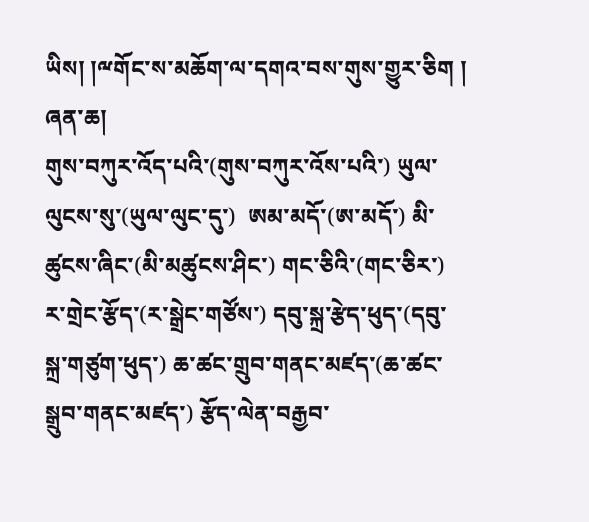ཡིས། །ྋགོང་ས་མཆོག་ལ་དགའ་བས་གུས་གྱུར་ཅིག །
ཞན་ཆ།
གུས་བཀུར་འོད་པའི་(གུས་བཀུར་འོས་པའི་) ཡུལ་ལུངས་སུ་(ཡུལ་ལུང་དུ་)  ཨམ་མདོ་(ཨ་མདོ་) མི་ཚུངས་ཞིང་(མི་མཚུངས་ཤིང་) གང་ཅིའི་(གང་ཅིར་) ར་གྲེང་རྩོད་(ར་སྒྲེང་གཙོས་) དབུ་སྐྲ་རྩེད་ཕུད་(དབུ་སྐྲ་གཙུག་ཕུད་) ཆ་ཚང་གྲུབ་གནང་མཛད་(ཆ་ཚང་སྒྲུབ་གནང་མཛད་) རྩོད་ལེན་བརྒྱབ་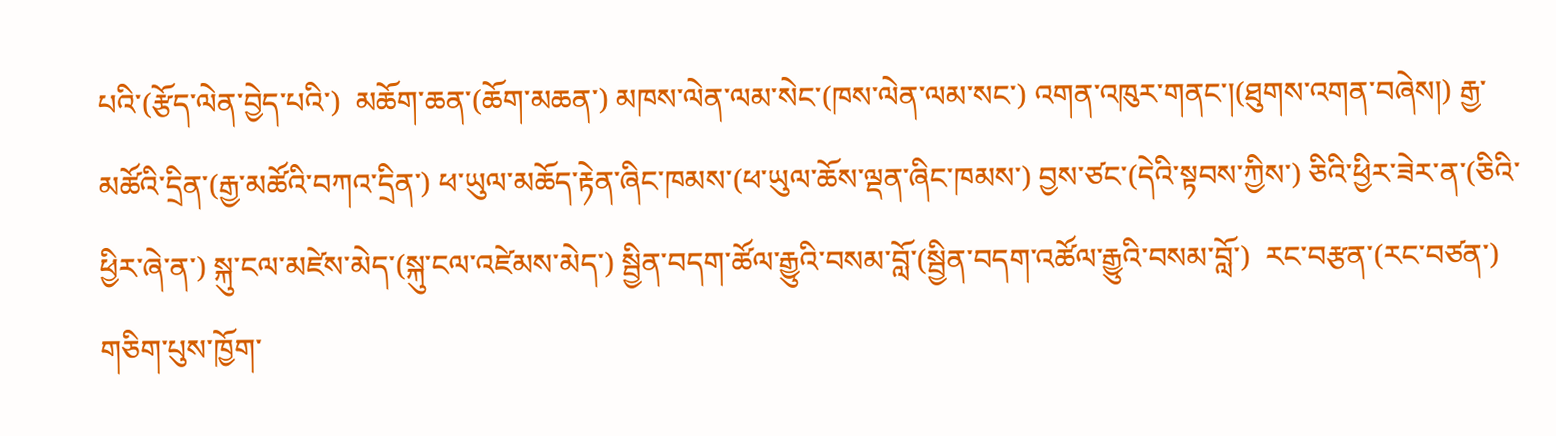པའི་(རྩོད་ལེན་བྱེད་པའི་)  མཆོག་ཆན་(ཆོག་མཆན་) མཁས་ལེན་ལམ་སེང་(ཁས་ལེན་ལམ་སང་) འགན་འཁུར་གནང་།(ཐུགས་འགན་བཞེས།) རྒྱ་མཚོའི་དྲིན་(རྒྱ་མཚོའི་བཀའ་དྲིན་) ཕ་ཡུལ་མཆོད་རྟེན་ཞིང་ཁམས་(ཕ་ཡུལ་ཆོས་ལྡན་ཞིང་ཁམས་) བྱས་ཙང་(དེའི་སྟབས་ཀྱིས་) ཅིའི་ཕྱིར་ཟེར་ན་(ཅིའི་ཕྱིར་ཞེ་ན་) སྐུ་ངལ་མཛེས་མེད་(སྐུ་ངལ་འཛེམས་མེད་) སྦྱིན་བདག་ཚོལ་རྒྱུའི་བསམ་བློ་(སྦྱིན་བདག་འཚོལ་རྒྱུའི་བསམ་བློ་)  རང་བརྩན་(རང་བཙན་) གཅིག་པུས་ཁྱོག་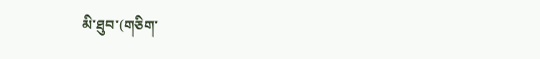མི་ཐུབ་(གཅིག་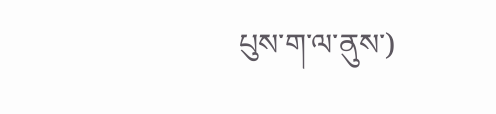པུས་ག་ལ་ནུས་)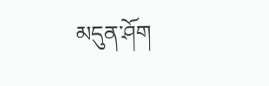མདུན་ཤོག